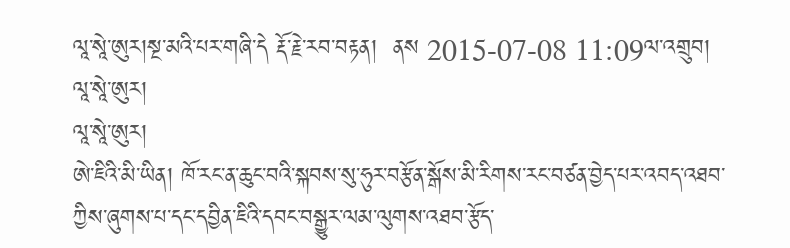ལཱ་སཱེ་ཨུར།སྔ་མའི་པར་གཞི་དེ རྡོ་རྗེ་རབ་བརྟན།  ནས 2015-07-08 11:09ལ་འགྲུབ།
ལཱ་སཱེ་ཨུར།
ལཱ་སཱེ་ཨུར།
ཨེ་ཇིའི་མི་ཡིན། ཁོ་རང་ན་ཆུང་བའི་སྐབས་སུ་ཧུར་བརྩོན་སྒོས་མི་རིགས་རང་བཙན་བྱེད་པར་འབད་འཐབ་ཀྱིས་ཞུགས་པ་དང་དབྱིན་ཇིའི་དབང་བསྒྱུར་ལམ་ལུགས་འཐབ་རྩོད་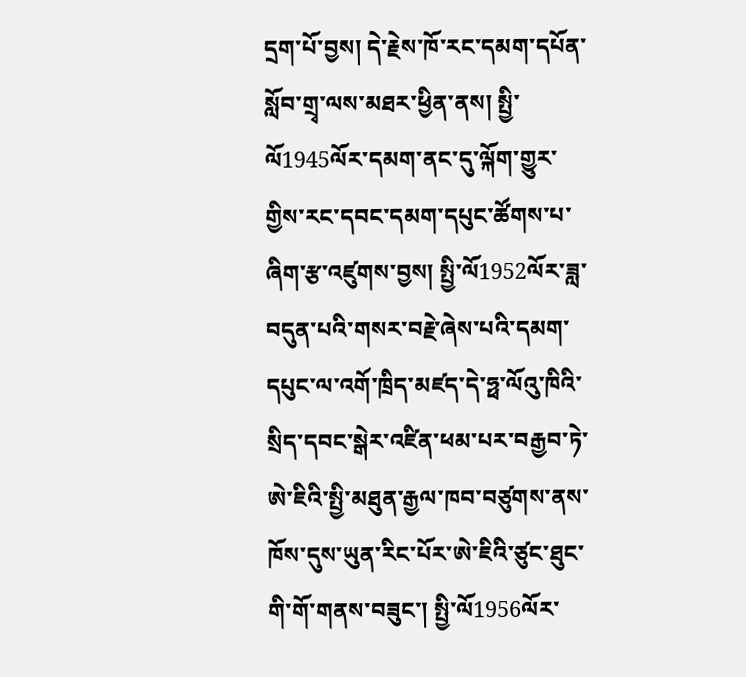དྲག་པོ་བྱས། དེ་རྗེས་ཁོ་རང་དམག་དཔོན་སློབ་གྲྭ་ལས་མཐར་ཕྱིན་ནས། སྤྱི་ལོ1945ལོར་དམག་ནང་དུ་ལྐོག་གྱུར་གྱིས་རང་དབང་དམག་དཔུང་ཚོགས་པ་ཞིག་རྩ་འཛུགས་བྱས། སྤྱི་ལོ1952ལོར་ཟླ་བདུན་པའི་གསར་བརྗེ་ཞེས་པའི་དམག་དཔུང་ལ་འགོ་ཁྲིད་མཛད་དེ་ཧྥ་ལོའུ་ཁིའི་སྲིད་དབང་སྒེར་འཛིན་ཕམ་པར་བརྒྱབ་ཏེ་ཨེ་ཇིའི་སྤྱི་མཐུན་རྒྱལ་ཁབ་བཙུགས་ནས་ཁོས་དུས་ཡུན་རིང་པོར་ཨེ་ཇིའི་ཙུང་ཐུང་གི་གོ་གནས་བཟུང་། སྤྱི་ལོ1956ལོར་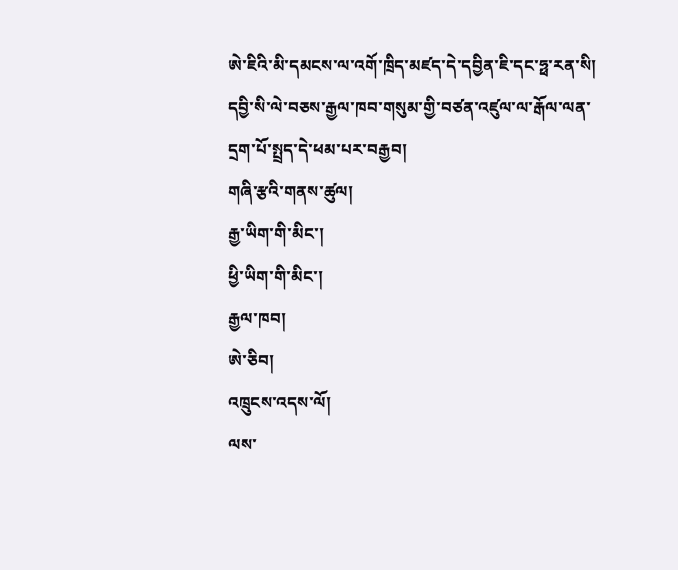ཨེ་ཇིའི་མི་དམངས་ལ་འགོ་ཁྲིད་མཛད་དེ་དབྱིན་ཇི་དང་ཧྥ་རན་སི། དབྱི་སི་ལེ་བཅས་རྒྱལ་ཁབ་གསུམ་གྱི་བཙན་འཛུལ་ལ་རྒོལ་ལན་དྲག་པོ་སྤྲད་དེ་ཕམ་པར་བརྒྱབ།
གཞི་རྩའི་གནས་ཚུལ།
རྒྱ་ཡིག་གི་མིང་།
ཕྱི་ཡིག་གི་མིང་།
རྒྱལ་ཁབ།
ཨེ་ཅིབ།
འཁྲུངས་འདས་ལོ།
ལས་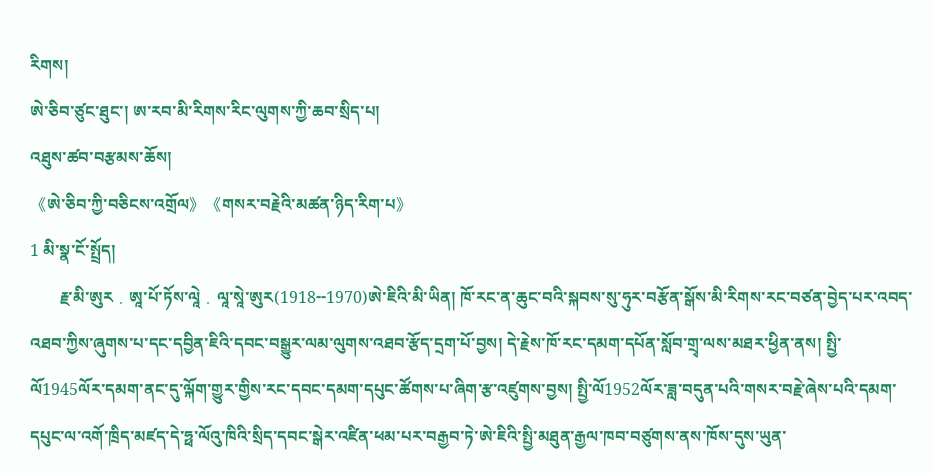རིགས།
ཨེ་ཅིབ་ཙུང་ཐུང་། ཨ་རབ་མི་རིགས་རིང་ལུགས་ཀྱི་ཆབ་སྲིད་པ།
འཐུས་ཚབ་བརྩམས་ཆོས།
《ཨེ་ཅིབ་ཀྱི་བཅིངས་འགྲོལ》《གསར་བརྗེའི་མཚན་ཉིད་རིག་པ》
1 མི་སྣ་ངོ་སྤྲོད།
       རྗ་མི་ཨུར﹒ཨཱ་པོ་ཏོས་ལཱེ﹒ལཱ་སཱེ་ཨུར(1918--1970)ཨེ་ཇིའི་མི་ཡིན། ཁོ་རང་ན་ཆུང་བའི་སྐབས་སུ་ཧུར་བརྩོན་སྒོས་མི་རིགས་རང་བཙན་བྱེད་པར་འབད་འཐབ་ཀྱིས་ཞུགས་པ་དང་དབྱིན་ཇིའི་དབང་བསྒྱུར་ལམ་ལུགས་འཐབ་རྩོད་དྲག་པོ་བྱས། དེ་རྗེས་ཁོ་རང་དམག་དཔོན་སློབ་གྲྭ་ལས་མཐར་ཕྱིན་ནས། སྤྱི་ལོ1945ལོར་དམག་ནང་དུ་ལྐོག་གྱུར་གྱིས་རང་དབང་དམག་དཔུང་ཚོགས་པ་ཞིག་རྩ་འཛུགས་བྱས། སྤྱི་ལོ1952ལོར་ཟླ་བདུན་པའི་གསར་བརྗེ་ཞེས་པའི་དམག་དཔུང་ལ་འགོ་ཁྲིད་མཛད་དེ་ཧྥ་ལོའུ་ཁིའི་སྲིད་དབང་སྒེར་འཛིན་ཕམ་པར་བརྒྱབ་ཏེ་ཨེ་ཇིའི་སྤྱི་མཐུན་རྒྱལ་ཁབ་བཙུགས་ནས་ཁོས་དུས་ཡུན་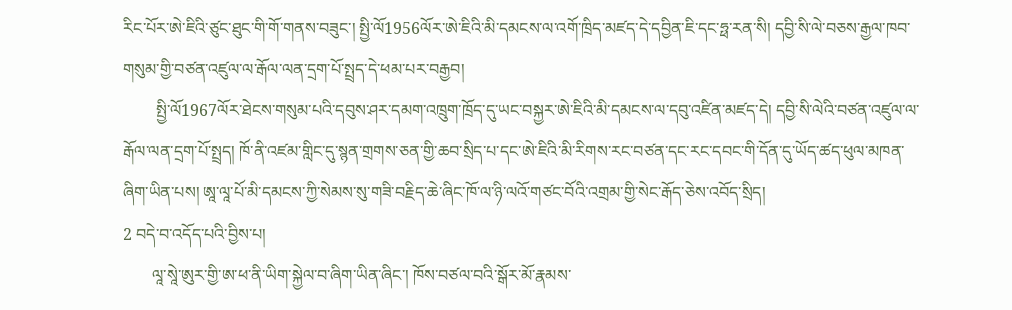རིང་པོར་ཨེ་ཇིའི་ཙུང་ཐུང་གི་གོ་གནས་བཟུང་། སྤྱི་ལོ1956ལོར་ཨེ་ཇིའི་མི་དམངས་ལ་འགོ་ཁྲིད་མཛད་དེ་དབྱིན་ཇི་དང་ཧྥ་རན་སི། དབྱི་སི་ལེ་བཅས་རྒྱལ་ཁབ་གསུམ་གྱི་བཙན་འཛུལ་ལ་རྒོལ་ལན་དྲག་པོ་སྤྲད་དེ་ཕམ་པར་བརྒྱབ།
        སྤྱི་ལོ1967ལོར་ཐེངས་གསུམ་པའི་དབུས་ཤར་དམག་འཁྲུག་ཁྲོད་དུ་ཡང་བསྐྱར་ཨེ་ཇིའི་མི་དམངས་ལ་དབུ་འཛིན་མཛད་དེ། དབྱི་སི་ལེའི་བཙན་འཛུལ་ལ་རྒོལ་ལན་དྲག་པོ་སྤྲད། ཁོ་ནི་འཛམ་གླིང་དུ་སྙན་གྲགས་ཅན་གྱི་ཆབ་སྲིད་པ་དང་ཨེ་ཇིའི་མི་རིགས་རང་བཙན་དང་རང་དབང་གི་དོན་དུ་ཡོད་ཚད་ཕུལ་མཁན་ཞིག་ཡིན་པས། ཨཱ་ལཱ་པོ་མི་དམངས་ཀྱི་སེམས་སུ་གཟི་བརྗིད་ཆེ་ཞིང་ཁོ་ལ་ཉི་ལའོ་གཙང་བོའི་འགྲམ་གྱི་སེང་རྒོད་ཅེས་འབོད་སྲིད།
2 བདེ་བ་འདོད་པའི་བྱིས་པ།
       ལཱ་སཱེ་ཨུར་གྱི་ཨ་ཕ་ནི་ཡིག་སྐྱེལ་བ་ཞིག་ཡིན་ཞིང་། ཁོས་བཙལ་བའི་སྒོར་མོ་རྣམས་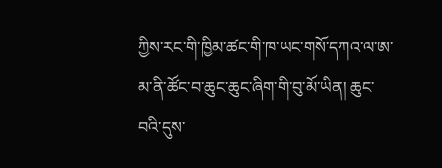ཀྱིས་རང་གི་ཁྱིམ་ཚང་གི་ཁ་ཡང་གསོ་དཀའ་ལ་ཨ་མ་ནི་ཚོང་བ་ཆུང་ཆུང་ཞིག་གི་བུ་མོ་ཡིན། ཆུང་བའི་དུས་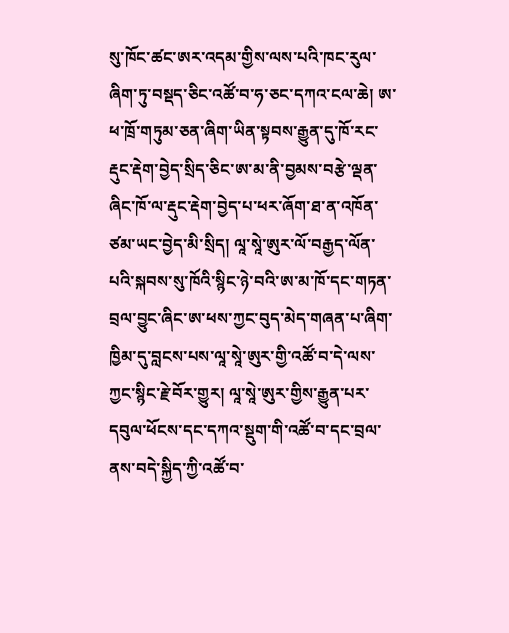སུ་ཁོང་ཚང་ཨར་འདམ་གྱིས་ལས་པའི་ཁང་རུལ་ཞིག་ཏུ་བསྡད་ཅིང་འཚོ་བ་ཧ་ཅང་དཀའ་ངལ་ཆེ། ཨ་ཕ་ཁྲོ་གཏུམ་ཅན་ཞིག་ཡིན་སྟབས་རྒྱུན་དུ་ཁོ་རང་རྡུང་རྡེག་བྱེད་སྲིད་ཅིང་ཨ་མ་ནི་བྱམས་བརྩེ་ལྡན་ཞིང་ཁོ་ལ་རྡུང་རྡེག་བྱེད་པ་ཕར་ཞོག་ཐ་ན་འཁོན་ཙམ་ཡང་བྱེད་མི་སྲིད། ལཱ་སཱེ་ཨུར་ལོ་བརྒྱད་ལོན་པའི་སྐབས་སུ་ཁོའི་སྙིང་ཉེ་བའི་ཨ་མ་ཁོ་དང་གཏན་བྲལ་བྱུང་ཞིང་ཨ་ཕས་ཀྱང་བུད་མེད་གཞན་པ་ཞིག་ཁྱིམ་དུ་བླངས་པས་ལཱ་སཱེ་ཨུར་གྱི་འཚོ་བ་དེ་ལས་ཀྱང་སྙིང་རྗེ་བོར་གྱུར། ལཱ་སཱེ་ཨུར་གྱིས་རྒྱུན་པར་དབུལ་ཕོངས་དང་དཀའ་སྡུག་གི་འཚོ་བ་དང་བྲལ་ནས་བདེ་སྐྱིད་ཀྱི་འཚོ་བ་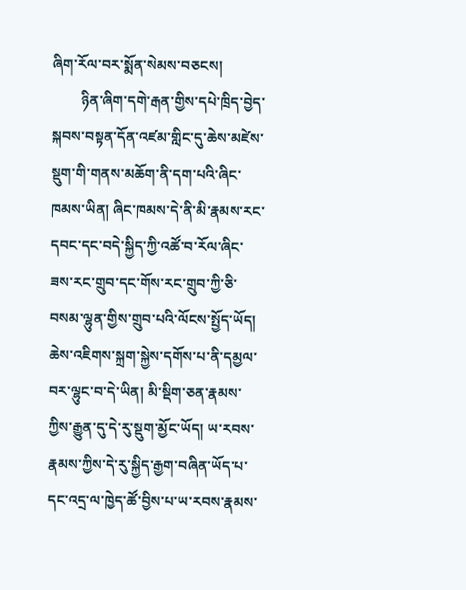ཞིག་རོལ་བར་སྨོན་སེམས་བཅངས།
        ཉིན་ཞིག་དགེ་རྒན་གྱིས་དཔེ་ཁྲིད་བྱེད་སྐབས་བསྟན་དོན་འཛམ་གླིང་དུ་ཆེས་མཛེས་སྡུག་གི་གནས་མཆོག་ནི་དག་པའི་ཞིང་ཁམས་ཡིན། ཞིང་ཁམས་དེ་ནི་མི་རྣམས་རང་དབང་དང་བདེ་སྐྱིད་ཀྱི་འཚོ་བ་རོལ་ཞིང་ཟས་རང་གྲུབ་དང་གོས་རང་གྲུབ་ཀྱི་ཅི་བསམ་ལྷུན་གྱིས་གྲུབ་པའི་ལོངས་སྤྱོད་ཡོད། ཆེས་འཇིགས་སྐྲག་སྐྱེས་དགོས་པ་ནི་དམྱལ་བར་ལྷུང་བ་དེ་ཡིན། མི་སྡིག་ཅན་རྣམས་ཀྱིས་རྒྱུན་དུ་དེ་རུ་སྡུག་མྱོང་ཡོད། ཡ་རབས་རྣམས་ཀྱིས་དེ་རུ་སྐྱིད་རྒྱག་བཞིན་ཡོད་པ་དང་འདྲ་ལ་ཁྱེད་ཚོ་བྱིས་པ་ཡ་རབས་རྣམས་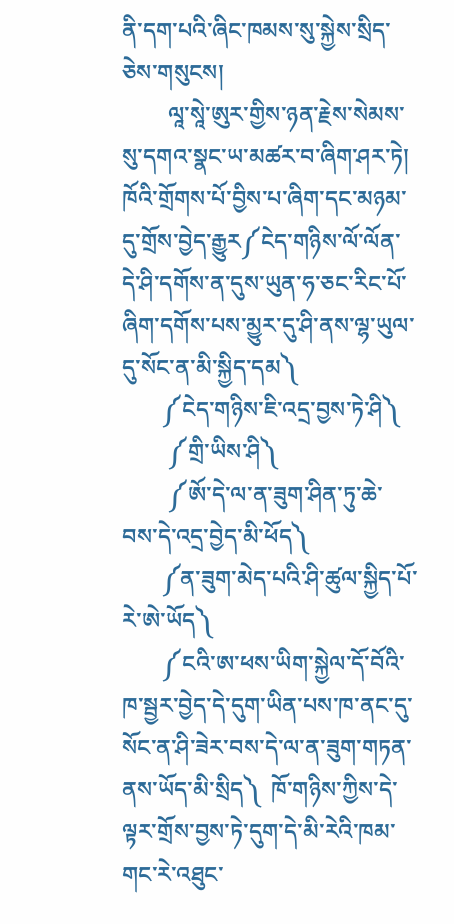ནི་དག་པའི་ཞིང་ཁམས་སུ་སྐྱེས་སྲིད་ཅེས་གསུངས།
        ལཱ་སཱེ་ཨུར་གྱིས་ཉན་རྗེས་སེམས་སུ་དགའ་སྣང་ཡ་མཚར་བ་ཞིག་ཤར་ཏེ། ཁོའི་གྲོགས་པོ་བྱིས་པ་ཞིག་དང་མཉམ་དུ་གྲོས་བྱེད་རྒྱུར༼ངེད་གཉིས་ལོ་ལོན་དེ་ཤི་དགོས་ན་དུས་ཡུན་ཧ་ཅང་རིང་པོ་ཞིག་དགོས་པས་མྱུར་དུ་ཤི་ནས་ལྷ་ཡུལ་དུ་སོང་ན་མི་སྐྱིད་དམ༽
       ༼ངེད་གཉིས་ཇི་འདྲ་བྱས་ཏེ་ཤི༽
        ༼གྲི་ཡིས་ཤི༽
        ༼ཨོ་དེ་ལ་ན་ཟུག་ཤིན་ཏུ་ཆེ་བས་དེ་འདྲ་བྱེད་མི་ཕོད༽
       ༼ན་ཟུག་མེད་པའི་ཤི་ཚུལ་སྐྱིད་པོ་རེ་ཨེ་ཡོད༽
       ༼ངའི་ཨ་ཕས་ཡིག་སྐྱེལ་དོ་བོའི་ཁ་སྦྱར་བྱེད་དེ་དུག་ཡིན་པས་ཁ་ནང་དུ་སོང་ན་ཤི་ཟེར་བས་དེ་ལ་ན་ཟུག་གཏན་ནས་ཡོད་མི་སྲིད༽  ཁོ་གཉིས་ཀྱིས་དེ་ལྟར་གྲོས་བྱས་ཏེ་དུག་དེ་མི་རེའི་ཁམ་གང་རེ་འཐུང་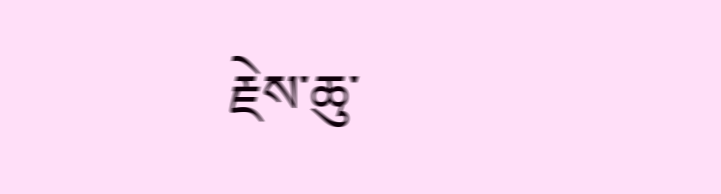རྗེས་ཆུ་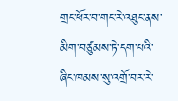གྲང་ཕོར་བ་གང་རེ་འཐུང་ནས་མིག་བཙུམས་ཏེ་དག་པའི་ཞིང་ཁམས་སུ་འགྲོ་བར་རེ་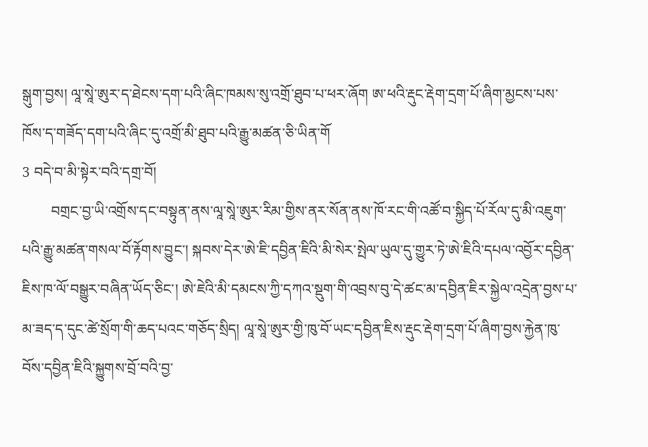སྒུག་བྱས། ལཱ་སཱེ་ཨུར་ད་ཐེངས་དག་པའི་ཞིང་ཁམས་སུ་འགྲོ་ཐུབ་པ་ཕར་ཞོག ཨ་ཕའི་རྡུང་རྡེག་དྲག་པོ་ཞིག་མྱངས་པས་ཁོས་ད་གཟོད་དག་པའི་ཞིང་དུ་འགྲོ་མི་ཐུབ་པའི་རྒྱུ་མཚན་ཅི་ཡིན་གོ
3 བདེ་བ་མི་སྟེར་བའི་དགྲ་བོ།
        བགྲང་བྱ་ཡི་འགྲོས་དང་བསྟུན་ནས་ལཱ་སཱེ་ཨུར་རིམ་གྱིས་ནར་སོན་ནས་ཁོ་རང་གི་འཚོ་བ་སྐྱིད་པོ་རོལ་དུ་མི་འཇུག་པའི་རྒྱུ་མཚན་གསལ་བོ་རྟོགས་བྱུང་། སྐབས་དེར་ཨེ་ཇི་དབྱིན་ཇིའི་མི་སེར་སྤེལ་ཡུལ་དུ་གྱུར་ཏེ་ཨེ་ཇིའི་དཔལ་འབྱོར་དབྱིན་ཇིས་ཁ་ལོ་བསྒྱུར་བཞིན་ཡོད་ཅིང་། ཨེ་ཇེའི་མི་དམངས་ཀྱི་དཀའ་སྡུག་གི་འབྲས་བུ་དེ་ཚང་མ་དབྱིན་ཇིར་སྐྱེལ་འདྲེན་བྱས་པ་མ་ཟད་ད་དུང་ཚེ་སྲོག་གི་ཆད་པའང་གཅོད་སྲིད། ལཱ་སཱེ་ཨུར་གྱི་ཁུ་བོ་ཡང་དབྱིན་ཇིས་རྡུང་རྡེག་དྲག་པོ་ཞིག་བྱས་རྐྱེན་ཁུ་བོས་དབྱིན་ཇིའི་སྐྱུགས་བྲོ་བའི་བྱ་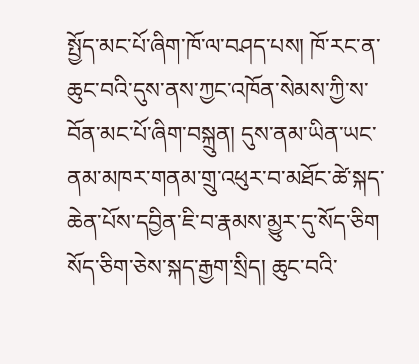སྤྱོད་མང་པོ་ཞིག་ཁོ་ལ་བཤད་པས། ཁོ་རང་ན་ཆུང་བའི་དུས་ནས་ཀྱང་འཁོན་སེམས་ཀྱི་ས་བོན་མང་པོ་ཞིག་བསྐྲུན། དུས་ནམ་ཡིན་ཡང་ནམ་མཁར་གནམ་གྲུ་འཕུར་བ་མཐོང་ཚེ་སྐད་ཆེན་པོས་དབྱིན་ཇི་བ་རྣམས་མྱུར་དུ་སོད་ཅིག སོད་ཅིག་ཅེས་སྐད་རྒྱག་སྲིད། ཆུང་བའི་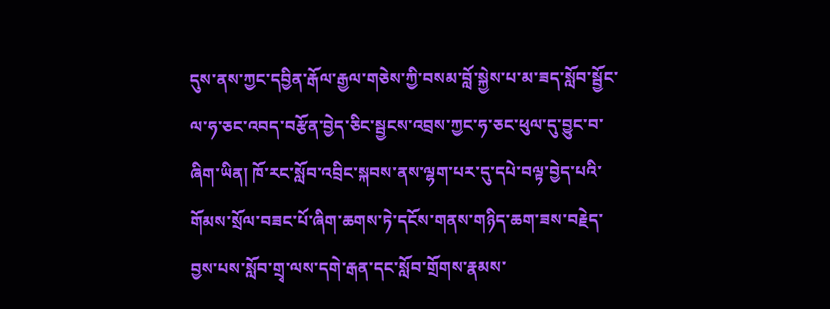དུས་ནས་ཀྱང་དབྱིན་རྒོལ་རྒྱལ་གཅེས་ཀྱི་བསམ་བློ་སྐྱེས་པ་མ་ཟད་སློབ་སྦྱོང་ལ་ཧ་ཅང་འབད་བརྩོན་བྱེད་ཅིང་སྦྱངས་འབྲས་ཀྱང་ཧ་ཅང་ཕུལ་དུ་བྱུང་བ་ཞིག་ཡིན། ཁོ་རང་སློབ་འབྲིང་སྐབས་ནས་ལྷག་པར་དུ་དཔེ་བལྟ་བྱེད་པའི་གོམས་སྲོལ་བཟང་པོ་ཞིག་ཆགས་ཏེ་དངོས་གནས་གཉིད་ཆག་ཟས་བརྗེད་བྱས་པས་སློབ་གྲྭ་ལས་དགེ་རྒན་དང་སློབ་གྲོགས་རྣམས་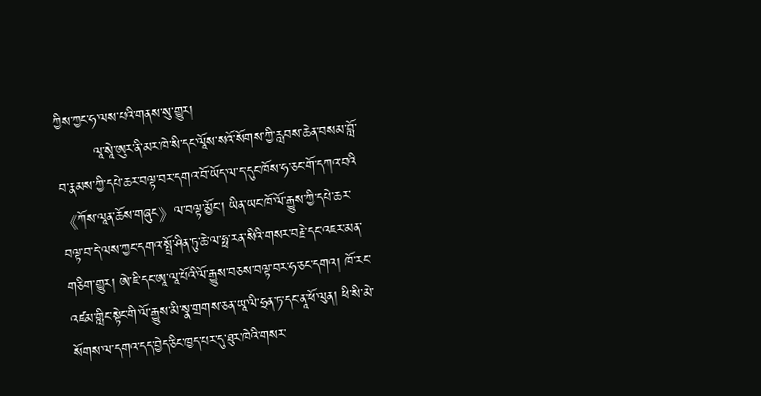ཀྱིས་ཀྱང་ཧ་ལས་པའི་གནས་སུ་གྱུར།
        ལཱ་སཱེ་ཨུར་ནི་མར་ཁེ་སི་དང་ལཱོས་སའོ་སོགས་ཀྱི་རླབས་ཆེན་བསམ་བློ་བ་རྣམས་ཀྱི་དཔེ་ཆར་བལྟ་བར་དགའ་བོ་ཡོད་ལ་ད་དུང་ཁོས་ཧ་ཅང་གོ་དཀའ་བའི《ཀོས་ལཱན་ཆོས་གཞུང》ལ་བལྟ་མྱོང་། ཡིན་ཡང་ཁོ་ལོ་རྒྱུས་ཀྱི་དཔེ་ཆར་བལྟ་བ་དེ་ལས་ཀྱང་དགའ་སྤྲོ་ཤིན་ཏུ་ཆེ་ལ་ཧྥ་རན་སིའི་གསར་བརྗེ་དང་འཇར་མན་གཅིག་གྱུར། ཨེ་ཇི་དང་ཨཱ་ལཱ་པོའི་ལོ་རྒྱུས་བཅས་བལྟ་བར་ཧ་ཅང་དགའ། ཁོ་རང་འཛམ་གླིང་སྟེང་གི་ལོ་རྒྱུས་མི་སྣ་གྲགས་ཅན་ཡཱ་ལི་ཧྲན་ཏ་དང་ནཱ་ཕོ་ལུན། ཕི་སི་མེ་སོགས་ལ་དགའ་དད་བྱེད་ཅིང་ཁྱད་པར་དུ་ཐུར་ཁེའི་གསར་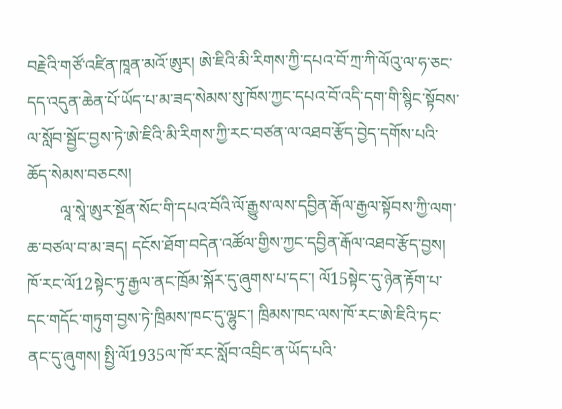བརྗེའི་གཙོ་འཛིན་ཁཱན་མའོ་ཨུར། ཨེ་ཇིའི་མི་རིགས་ཀྱི་དཔའ་བོ་ཀྲ་ཀི་ལོའུ་ལ་ཧ་ཅང་དད་འདུན་ཆེན་པོ་ཡོད་པ་མ་ཟད་སེམས་སུ་ཁོས་ཀྱང་དཔའ་བོ་འདི་དག་གི་སྙིང་སྟོབས་ལ་སློབ་སྦྱོང་བྱས་ཏེ་ཨེ་ཇིའི་མི་རིགས་ཀྱི་རང་བཙན་ལ་འཐབ་རྩོད་བྱེད་དགོས་པའི་ཆོད་སེམས་བཅངས།
        ལཱ་སཱེ་ཨུར་སྔོན་སོང་གི་དཔའ་བོའི་ལོ་རྒྱུས་ལས་དབྱིན་རྒོལ་རྒྱལ་སྟོབས་ཀྱི་ལག་ཆ་བཙལ་བ་མ་ཟད། དངོས་ཐོག་བདེན་འཚོལ་གྱིས་ཀྱང་དབྱིན་རྒོལ་འཐབ་རྩོད་བྱས། ཁོ་རང་ལོ12སྟེང་ཏུ་རྒྱལ་ནང་ཁྲོམ་སྐོར་དུ་ཞུགས་པ་དང་། ལོ15སྟེང་དུ་ཉེན་རྟོག་པ་དང་གདོང་གཏུག་བྱས་ཏེ་ཁྲིམས་ཁང་དུ་ལྷུང་། ཁྲིམས་ཁང་ལས་ཁོ་རང་ཨེ་ཇིའི་ཏང་ནང་དུ་ཞུགས། སྤྱི་ལོ1935ལ་ཁོ་རང་སློབ་འབྲིང་ན་ཡོད་པའི་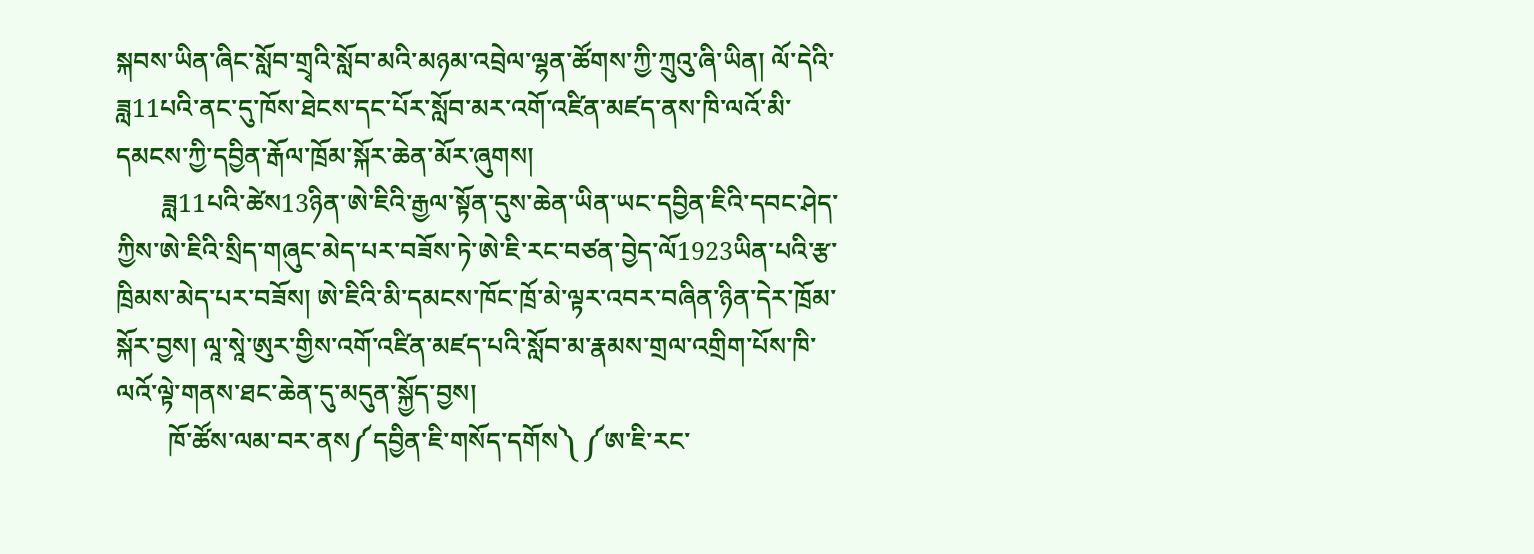སྐབས་ཡིན་ཞིང་སློབ་གྲྭའི་སློབ་མའི་མཉམ་འབྲེལ་ལྷན་ཚོགས་ཀྱི་ཀྲུའུ་ཞི་ཡིན། ལོ་དེའི་ཟླ11པའི་ནང་དུ་ཁོས་ཐེངས་དང་པོར་སློབ་མར་འགོ་འཛིན་མཛད་ནས་ཁི་ལའོ་མི་དམངས་ཀྱི་དབྱིན་རྒོལ་ཁྲོམ་སྐོར་ཆེན་མོར་ཞུགས།
       ཟླ11པའི་ཚེས13ཉིན་ཨེ་ཇིའི་རྒྱལ་སྟོན་དུས་ཆེན་ཡིན་ཡང་དབྱིན་ཇིའི་དབང་ཤེད་ཀྱིས་ཨེ་ཇིའི་སྲིད་གཞུང་མེད་པར་བཟོས་ཏེ་ཨེ་ཇི་རང་བཙན་བྱེད་ལོ1923ཡིན་པའི་རྩ་ཁྲིམས་མེད་པར་བཟོས། ཨེ་ཇིའི་མི་དམངས་ཁོང་ཁྲོ་མེ་ལྟར་འབར་བཞིན་ཉིན་དེར་ཁྲོམ་སྐོར་བྱས། ལཱ་སཱེ་ཨུར་གྱིས་འགོ་འཛིན་མཛད་པའི་སློབ་མ་རྣམས་གྲལ་འགྲིག་པོས་ཁི་ལའོ་ལྟེ་གནས་ཐང་ཆེན་དུ་མདུན་སྐྱོད་བྱས།
        ཁོ་ཚོས་ལམ་བར་ནས༼དབྱིན་ཇི་གསོད་དགོས༽ ༼ཨ་ཇི་རང་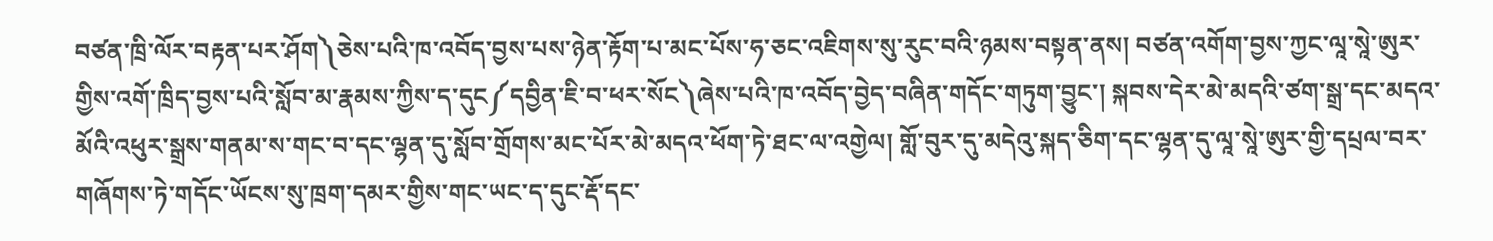བཙན་ཁྲི་ལོར་བརྟན་པར་ཤོག༽ཅེས་པའི་ཁ་འབོད་བྱས་པས་ཉེན་རྟོག་པ་མང་པོས་ཧ་ཅང་འཇིགས་སུ་རུང་བའི་ཉམས་བསྟན་ནས། བཙན་འགོག་བྱས་ཀྱང་ལཱ་སཱེ་ཨུར་གྱིས་འགོ་ཁྲིད་བྱས་པའི་སློབ་མ་རྣམས་ཀྱིས་ད་དུང༼དབྱིན་ཇི་བ་ཕར་སོང༽ཞེས་པའི་ཁ་འབོད་བྱེད་བཞིན་གདོང་གཏུག་བྱུང་། སྐབས་དེར་མེ་མདའི་ཙག་སྒྲ་དང་མདའ་མོའི་འཕུར་སྒྲས་གནམ་ས་གང་བ་དང་ལྷན་དུ་སློབ་གྲོགས་མང་པོར་མེ་མདའ་ཕོག་ཏེ་ཐང་ལ་འགྱེལ། གློ་བུར་དུ་མདེའུ་སྐད་ཅིག་དང་ལྷན་དུ་ལཱ་སཱེ་ཨུར་གྱི་དཔྲལ་བར་གཞོགས་ཏེ་གདོང་ཡོངས་སུ་ཁྲག་དམར་གྱིས་གང་ཡང་ད་དུང་རྡོ་དང་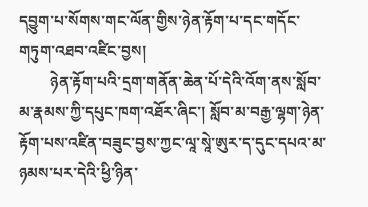དབྱུག་པ་སོགས་གང་ལོན་གྱིས་ཉེན་རྟོག་པ་དང་གདོང་གཏུག་འཐབ་འཛིང་བྱས།
        ཉེན་རྟོག་པའི་དྲག་གནོན་ཆེན་པོ་དེའི་འོག་ནས་སློབ་མ་རྣམས་ཀྱི་དཔུང་ཁག་འཐོར་ཞིང་། སློབ་མ་བརྒྱ་ལྷག་ཉེན་རྟོག་པས་འཛིན་བཟུང་བྱས་ཀྱང་ལཱ་སཱེ་ཨུར་ད་དུང་དཔའ་མ་ཉམས་པར་དེའི་ཕྱི་ཉིན་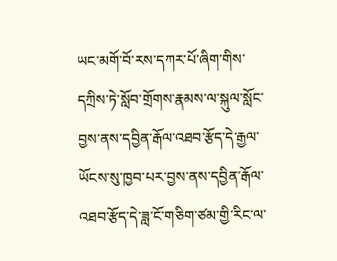ཡང་མགོ་བོ་རས་དཀར་པོ་ཞིག་གིས་དཀྲིས་ཏེ་སློབ་གྲོགས་རྣམས་ལ་སྐུལ་སློང་བྱས་ནས་དབྱིན་རྒོལ་འཐབ་རྩོད་དེ་རྒྱལ་ཡོངས་སུ་ཁྱབ་པར་བྱས་ནས་དབྱིན་རྒོལ་འཐབ་རྩོད་དེ་ཟླ་ངོ་གཅིག་ཙམ་གྱི་རིང་ལ་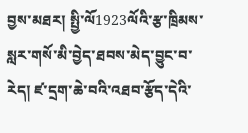བྱས་མཐར། སྤྱི་ལོ1923ལོའི་རྩ་ཁྲིམས་སླར་གསོ་མི་བྱེད་ཐབས་མེད་བྱུང་བ་རེད། ཛ་དྲག་ཆེ་བའི་འཐབ་རྩོད་དེའི་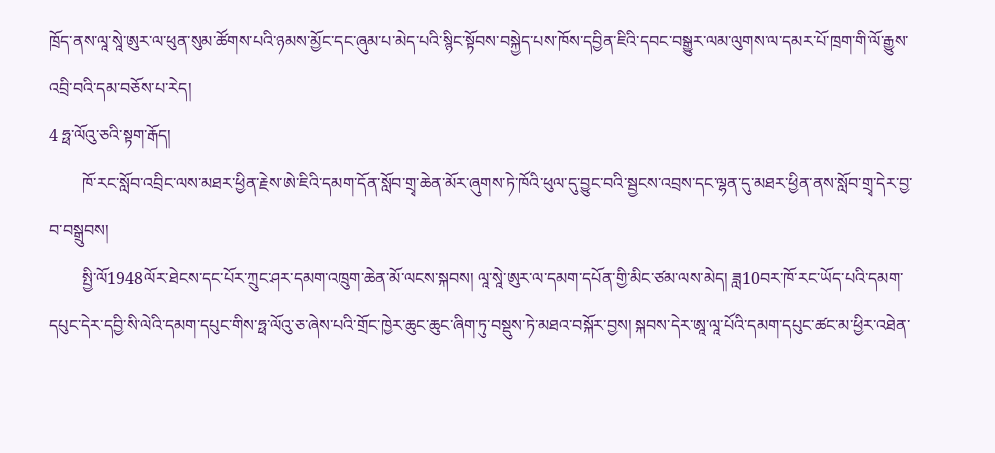ཁྲོད་ནས་ལཱ་སཱེ་ཨུར་ལ་ཕུན་སུམ་ཚོགས་པའི་ཉམས་མྱོང་དང་ཞུམ་པ་མེད་པའི་སྙིང་སྟོབས་བསྐྱེད་པས་ཁོས་དབྱིན་ཇིའི་དབང་བསྒྱུར་ལམ་ལུགས་ལ་དམར་པོ་ཁྲག་གི་ལོ་རྒྱུས་འབྲི་བའི་དམ་བཅོས་པ་རེད།
4 ཧྥ་ལོའུ་ཅའི་སྟག་རྒོད།
        ཁོ་རང་སློབ་འབྲིང་ལས་མཐར་ཕྱིན་རྗེས་ཨེ་ཇིའི་དམག་དོན་སློབ་གྲྭ་ཆེན་མོར་ཞུགས་ཏེ་ཁོའི་ཕུལ་དུ་བྱུང་བའི་སྦྱངས་འབྲས་དང་ལྷན་དུ་མཐར་ཕྱིན་ནས་སློབ་གྲྭ་དེར་བྱ་བ་བསྒྲུབས།
        སྤྱི་ལོ1948ལོར་ཐེངས་དང་པོར་ཀྲུང་ཤར་དམག་འཁྲུག་ཆེན་མོ་ལངས་སྐབས། ལཱ་སཱེ་ཨུར་ལ་དམག་དཔོན་གྱི་མིང་ཙམ་ལས་མེད། ཟླ10བར་ཁོ་རང་ཡོད་པའི་དམག་དཔུང་དེར་དབྱི་སི་ལེའི་དམག་དཔུང་གིས་ཧྥ་ལོའུ་ཅ་ཞེས་པའི་གྲོང་ཁྱེར་ཆུང་ཆུང་ཞིག་ཏུ་བསྡུས་ཏེ་མཐའ་བསྐོར་བྱས། སྐབས་དེར་ཨཱ་ལཱ་པོའི་དམག་དཔུང་ཚང་མ་ཕྱིར་འཐེན་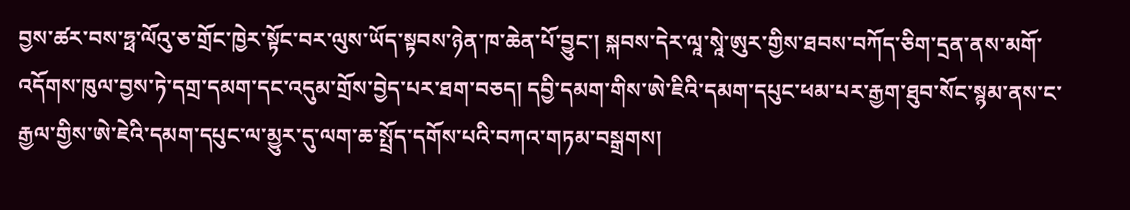བྱས་ཚར་བས་ཧྥ་ལོའུ་ཅ་གྲོང་ཁྱེར་སྟོང་བར་ལུས་ཡོད་སྟབས་ཉེན་ཁ་ཆེན་པོ་བྱུང་། སྐབས་དེར་ལཱ་སཱེ་ཨུར་གྱིས་ཐབས་བཀོད་ཅིག་དྲན་ནས་མགོ་འདོགས་ཁུལ་བྱས་ཏེ་དགྲ་དམག་དང་འདུམ་གྲོས་བྱེད་པར་ཐག་བཅད། དབྱི་དམག་གིས་ཨེ་ཇིའི་དམག་དཔུང་ཕམ་པར་རྒྱག་ཐུབ་སོང་སྙམ་ནས་ང་རྒྱལ་གྱིས་ཨེ་ཇེའི་དམག་དཔུང་ལ་མྱུར་དུ་ལག་ཆ་སྤྲོད་དགོས་པའི་བཀའ་གཏམ་བསྒྲགས།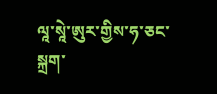ལཱ་སཱེ་ཨུར་གྱིས་ཧ་ཅང་སྐྲག་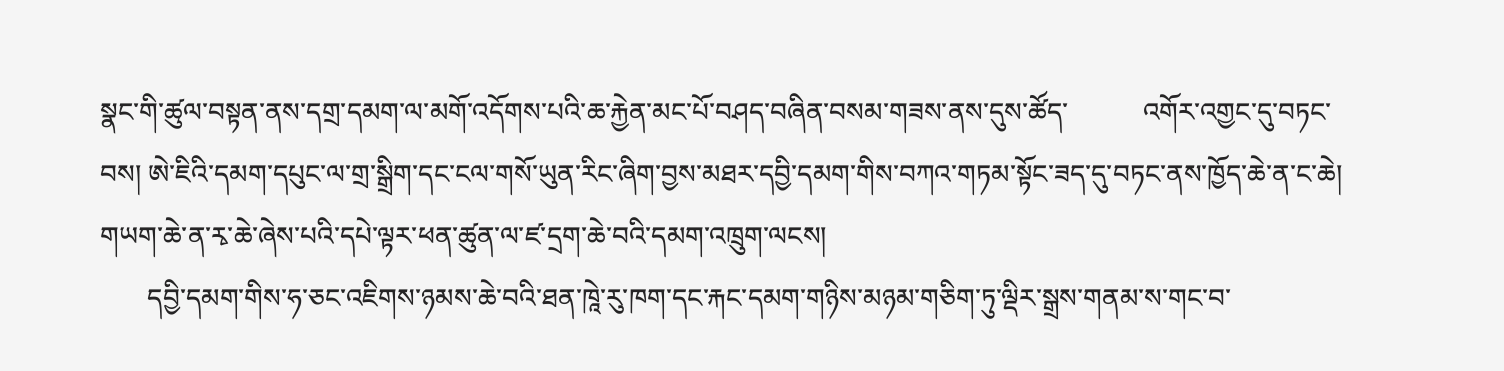སྣང་གི་ཚུལ་བསྟན་ནས་དགྲ་དམག་ལ་མགོ་འདོགས་པའི་ཆ་རྐྱེན་མང་པོ་བཤད་བཞིན་བསམ་གཟས་ནས་དུས་ཚོད་           འགོར་འགྱང་དུ་བཏང་བས། ཨེ་ཇིའི་དམག་དཔུང་ལ་གྲ་སྒྲིག་དང་ངལ་གསོ་ཡུན་རིང་ཞིག་བྱས་མཐར་དབྱི་དམག་གིས་བཀའ་གཏམ་སྟོང་ཟད་དུ་བཏང་ནས་ཁྱོད་ཆེ་ན་ང་ཆེ། གཡག་ཆེ་ན་རྭ་ཆེ་ཞེས་པའི་དཔེ་ལྟར་ཕན་ཚུན་ལ་ཛ་དྲག་ཆེ་བའི་དམག་འཁྲུག་ལངས།
       དབྱི་དམག་གིས་ཧ་ཅང་འཇིགས་ཉམས་ཆེ་བའི་ཐན་ཁཱེ་རུ་ཁག་དང་རྐང་དམག་གཉིས་མཉམ་གཅིག་ཏུ་ལྡིར་སྒྲས་གནམ་ས་གང་བ་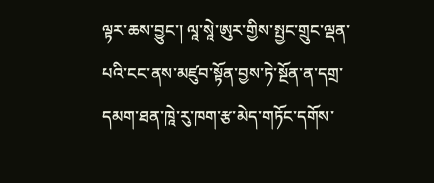ལྟར་ཆས་བྱུང་། ལཱ་སཱེ་ཨུར་གྱིས་སྤྱང་གྲུང་ལྡན་པའི་ངང་ནས་མཛུབ་སྟོན་བྱས་ཏེ་སྔོན་ན་དགྲ་དམག་ཐན་ཁཱེ་རུ་ཁག་རྩ་མེད་གཏོང་དགོས་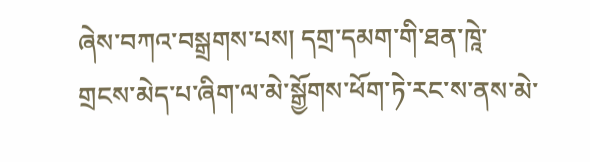ཞེས་བཀའ་བསྒྲགས་པས། དགྲ་དམག་གི་ཐན་ཁཱེ་གྲངས་མེད་པ་ཞིག་ལ་མེ་སྒྱོགས་ཕོག་ཏེ་རང་ས་ནས་མེ་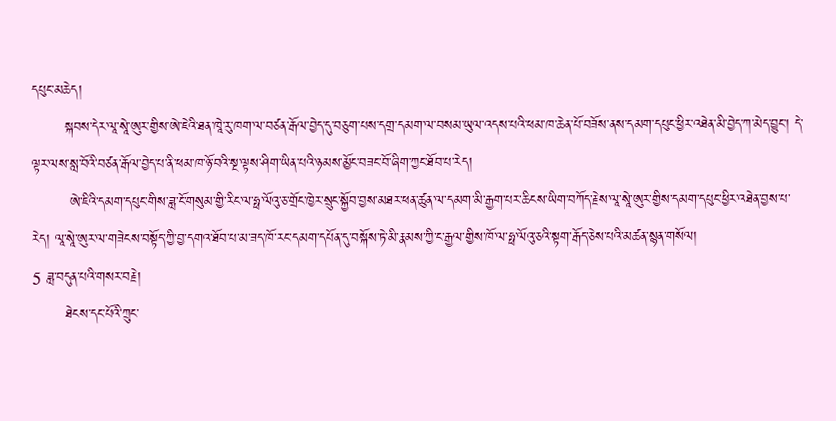དཔུང་མཆེད།
       སྐབས་དེར་ལཱ་སཱེ་ཨུར་གྱིས་ཨེ་ཇེའི་ཐན་ཁཱེ་རུ་ཁག་ལ་བཙན་རྒོལ་བྱེད་དུ་བཅུག་པས་དགྲ་དམག་ལ་བསམ་ཡུལ་འདས་པའི་ཕམ་ཁ་ཆེན་པོ་བཟོས་ནས་དམག་དཔུང་ཕྱིར་འཐེན་མི་བྱེད་ཀ་མེད་བྱུང་། དེ་ལྟར་ལས་སླ་བོའི་བཙན་རྒོལ་བྱེད་པ་ནི་ཕམ་ཁ་ཉོ་བའི་སྔ་ལྟས་ཤིག་ཡིན་པའི་ཉམས་མྱོང་བཟང་བོ་ཞིག་ཀྱང་ཐོབ་པ་རེད།
        ཨེ་ཇིའི་དམག་དཔུང་གིས་ཟླ་ངོ་གསུམ་གྱི་རིང་ལ་ཧྥ་ལོའུ་ཅ་གྲོང་ཁྱེར་སྲུང་སྐྱོབ་བྱས་མཐར་ཕན་ཚུན་ལ་དམག་མི་རྒྱག་པར་ཆིངས་ཡིག་བཀོད་རྗེས་ལཱ་སཱེ་ཨུར་གྱིས་དམག་དཔུང་ཕྱིར་འཐེན་བྱས་པ་རེད། ལཱ་སཱེ་ཨུར་ལ་གཟེངས་བསྟོད་ཀྱི་བྱ་དགའ་ཐོབ་པ་མ་ཟད་ཁོ་རང་དམག་དཔོན་དུ་བསྐོས་ཏེ་མི་རྣམས་ཀྱི་ང་རྒྱལ་གྱིས་ཁོ་ལ་ཧྥ་ལོའུ་ཅའི་སྟག་རྒོད་ཅེས་པའི་མཚན་སྙན་གསོལ།
5 ཟླ་བདུན་པའི་གསར་བརྗེ།
       ཐེངས་དང་པོའི་ཀྲུང་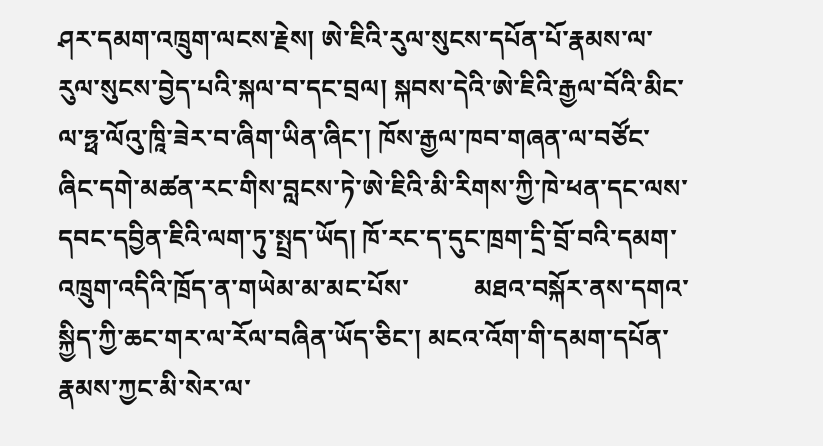ཤར་དམག་འཁྲུག་ལངས་རྗེས། ཨེ་ཇིའི་རུལ་སུངས་དཔོན་པོ་རྣམས་ལ་རུལ་སུངས་བྱེད་པའི་སྐལ་བ་དང་བྲལ། སྐབས་དེའི་ཨེ་ཇིའི་རྒྱལ་བོའི་མིང་ལ་ཧྥ་ལོའུ་ཁཱི་ཟེར་བ་ཞིག་ཡིན་ཞིང་། ཁོས་རྒྱལ་ཁབ་གཞན་ལ་བཙོང་ཞིང་དགེ་མཚན་རང་གིས་བླངས་ཏེ་ཨེ་ཇིའི་མི་རིགས་ཀྱི་ཁེ་ཕན་དང་ལས་དབང་དབྱིན་ཇིའི་ལག་ཏུ་སྤྲད་ཡོད། ཁོ་རང་ད་དུང་ཁྲག་དྲི་བྲོ་བའི་དམག་འཁྲུག་འདིའི་ཁྲོད་ན་གཡེམ་མ་མང་པོས་          མཐའ་བསྐོར་ནས་དགའ་སྐྱིད་ཀྱི་ཆང་གར་ལ་རོལ་བཞིན་ཡོད་ཅིང་། མངའ་འོག་གི་དམག་དཔོན་རྣམས་ཀྱང་མི་སེར་ལ་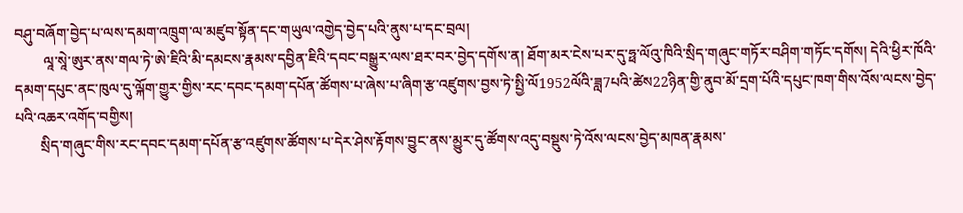བཤུ་བཞོག་བྱེད་པ་ལས་དམག་འཁྲུག་ལ་མཛུབ་སྟོན་དང་གཡུལ་འགྱེད་བྱེད་པའི་ནུས་པ་དང་བྲལ།
        ལཱ་སཱེ་ཨུར་ནས་གལ་ཏེ་ཨེ་ཇིའི་མི་དམངས་རྣམས་དབྱིན་ཇིའི་དབང་བསྒྱུར་ལས་ཐར་བར་བྱེད་དགོས་ན། ཐོག་མར་ངེས་པར་དུ་ཧྥ་ལོའུ་ཁིའི་སྲིད་གཞུང་གཏོར་བཤིག་གཏོང་དགོས། དེའི་ཕྱིར་ཁོའི་དམག་དཔུང་ནང་ཁུལ་དུ་ལྐོག་གྱུར་གྱིས་རང་དབང་དམག་དཔོན་ཚོགས་པ་ཞེས་པ་ཞིག་རྩ་འཛུགས་བྱས་ཏེ་སྤྱི་ལོ1952ལོའི་ཟླ7པའི་ཚེས22ཉིན་གྱི་ནུབ་མོ་དྲག་པོའི་དཔུང་ཁག་གིས་འོས་ལངས་བྱེད་པའི་འཆར་འགོད་བགྱིས།
       སྲིད་གཞུང་གིས་རང་དབང་དམག་དཔོན་རྩ་འཛུགས་ཚོགས་པ་དེར་ཤེས་རྟོགས་བྱུང་ནས་མྱུར་དུ་ཚོགས་འདུ་བསྡུས་ཏེ་འོས་ལངས་བྱེད་མཁན་རྣམས་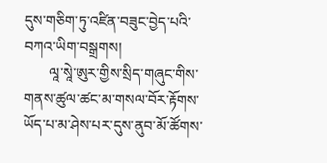དུས་གཅིག་ཏུ་འཛིན་བཟུང་བྱེད་པའི་བཀའ་ཡིག་བསྒྲགས།
       ལཱ་སཱེ་ཨུར་གྱིས་སྲིད་གཞུང་གིས་གནས་ཚུལ་ཚང་མ་གསལ་བོར་རྟོགས་ཡོད་པ་མ་ཤེས་པར་དུས་ནུབ་མོ་ཚོགས་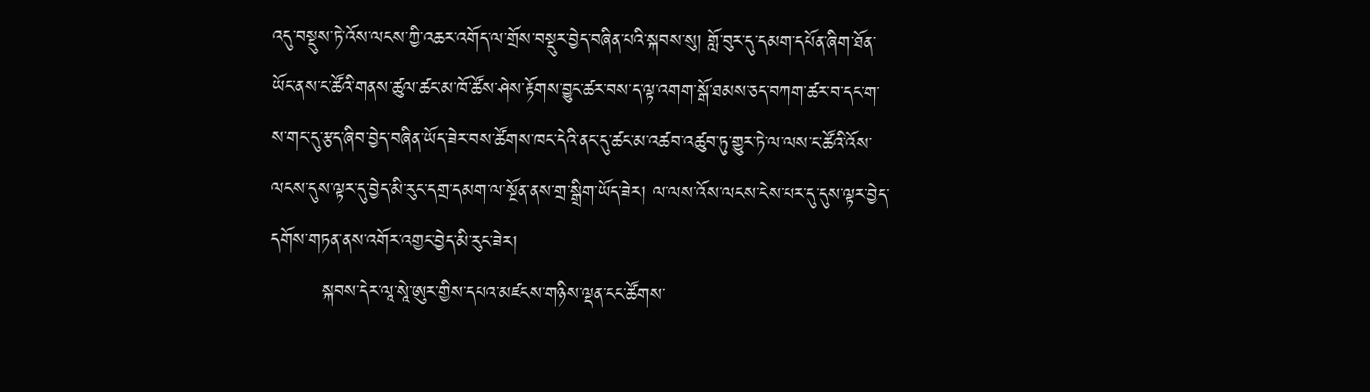འདུ་བསྡུས་ཏེ་འོས་ལངས་ཀྱི་འཆར་འགོད་ལ་གྲོས་བསྡུར་བྱེད་བཞིན་པའི་སྐབས་སུ། གློ་བུར་དུ་དམག་དཔོན་ཞིག་ཐོན་ཡོང་ནས་ང་ཚོའི་གནས་ཚུལ་ཚང་མ་ཁོ་ཚོས་ཤེས་རྟོགས་བྱུང་ཚར་བས་ད་ལྟ་འགག་སྒོ་ཐམས་ཅད་བཀག་ཚར་བ་དང་ག་ས་གང་དུ་རྩད་ཞིབ་བྱེད་བཞིན་ཡོད་ཟེར་བས་ཚོགས་ཁང་དེའི་ནང་དུ་ཚང་མ་འཚབ་འཚུབ་ཏུ་གྱུར་ཏེ་ལ་ལས་ང་ཚོའི་འོས་ལངས་དུས་ལྟར་དུ་བྱེད་མི་རུང་དགྲ་དམག་ལ་སྔོན་ནས་གྲ་སྒྲིག་ཡོད་ཟེར། ལ་ལས་འོས་ལངས་ངེས་པར་དུ་དུས་ལྟར་བྱེད་དགོས་གཏན་ནས་འགོར་འགྱང་བྱེད་མི་རུང་ཟེར།
        སྐབས་དེར་ལཱ་སཱེ་ཨུར་གྱིས་དཔའ་མཛངས་གཉིས་ལྡན་ངང་ཚོགས་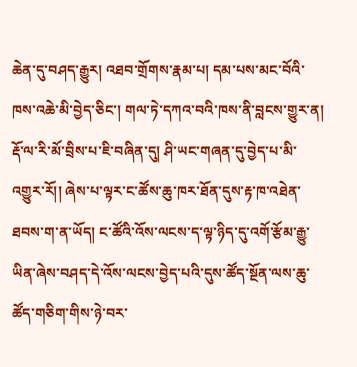ཆེན་དུ་བཤད་རྒྱུར། འཐབ་གྲོགས་རྣམ་པ། དམ་པས་མང་བོའི་ཁས་འཆེ་མི་བྱེད་ཅིང་། གལ་ཏེ་དཀའ་བའི་ཁས་ནི་བླངས་གྱུར་ན། རྡོ་ལ་རི་མོ་བྲིས་པ་ཇི་བཞིན་དུ། ཤི་ཡང་གཞན་དུ་བྱེད་པ་མི་འགྱུར་རོ།། ཞེས་པ་ལྟར་ང་ཚོས་ཆུ་ཁར་ཐོན་དུས་རྟ་ཁ་འཐེན་ཐབས་ག་ན་ཡོད། ང་ཚོའི་འོས་ལངས་ད་ལྟ་ཉིད་དུ་འགོ་རྩོམ་རྒྱུ་ཡིན་ཞེས་བཤད་དེ་འོས་ལངས་བྱེད་པའི་དུས་ཚོད་སྔོན་ལས་ཆུ་ཚོད་གཅིག་གིས་ཉེ་བར་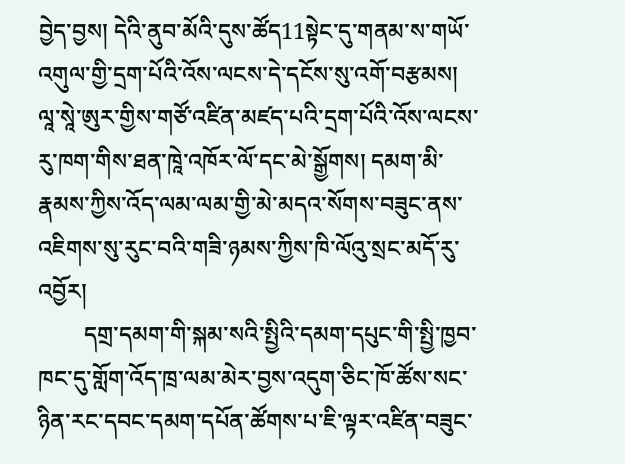བྱེད་བྱས། དེའི་ནུབ་མོའི་དུས་ཚོད11སྟེང་དུ་གནམ་ས་གཡོ་འགུལ་གྱི་དྲག་པོའི་འོས་ལངས་དེ་དངོས་སུ་འགོ་བརྩམས། ལཱ་སཱེ་ཨུར་གྱིས་གཙོ་འཛིན་མཛད་པའི་དྲག་པོའི་འོས་ལངས་རུ་ཁག་གིས་ཐན་ཁཱེ་འཁོར་ལོ་དང་མེ་སྒྱོགས། དམག་མི་རྣམས་ཀྱིས་འོད་ལམ་ལམ་གྱི་མེ་མདའ་སོགས་བཟུང་ནས་འཇིགས་སུ་རུང་བའི་གཟི་ཉམས་ཀྱིས་ཁི་ལོའུ་སྲང་མདོ་རུ་འབྱོར།
        དགྲ་དམག་གི་སྐམ་སའི་སྤྱིའི་དམག་དཔུང་གི་སྤྱི་ཁྱབ་ཁང་དུ་གློག་འོད་ཁྲ་ལམ་མེར་བྱས་འདུག་ཅིང་ཁོ་ཚོས་སང་ཉིན་རང་དབང་དམག་དཔོན་ཚོགས་པ་ཇི་ལྟར་འཛིན་བཟུང་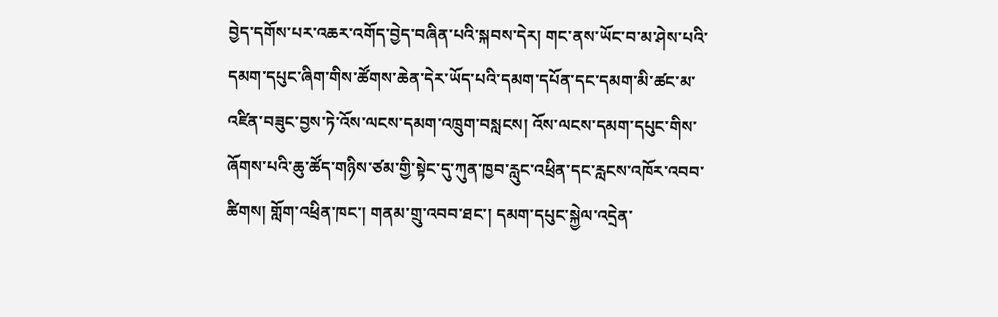བྱེད་དགོས་པར་འཆར་འགོད་བྱེད་བཞིན་པའི་སྐབས་དེར། གང་ནས་ཡོང་བ་མ་ཤེས་པའི་དམག་དཔུང་ཞིག་གིས་ཚོགས་ཆེན་དེར་ཡོད་པའི་དམག་དཔོན་དང་དམག་མི་ཚང་མ་འཛིན་བཟུང་བྱས་ཏེ་འོས་ལངས་དམག་འཁྲུག་བསླངས། འོས་ལངས་དམག་དཔུང་གིས་ཞོགས་པའི་ཆུ་ཚོད་གཉིས་ཙམ་གྱི་སྟེང་དུ་ཀུན་ཁྱབ་རླུང་འཕྲིན་དང་རླངས་འཁོར་འབབ་ཚིགས། གློག་འཕྲིན་ཁང་། གནམ་གྲུ་འབབ་ཐང་། དམག་དཔུང་སྐྱེལ་འདྲེན་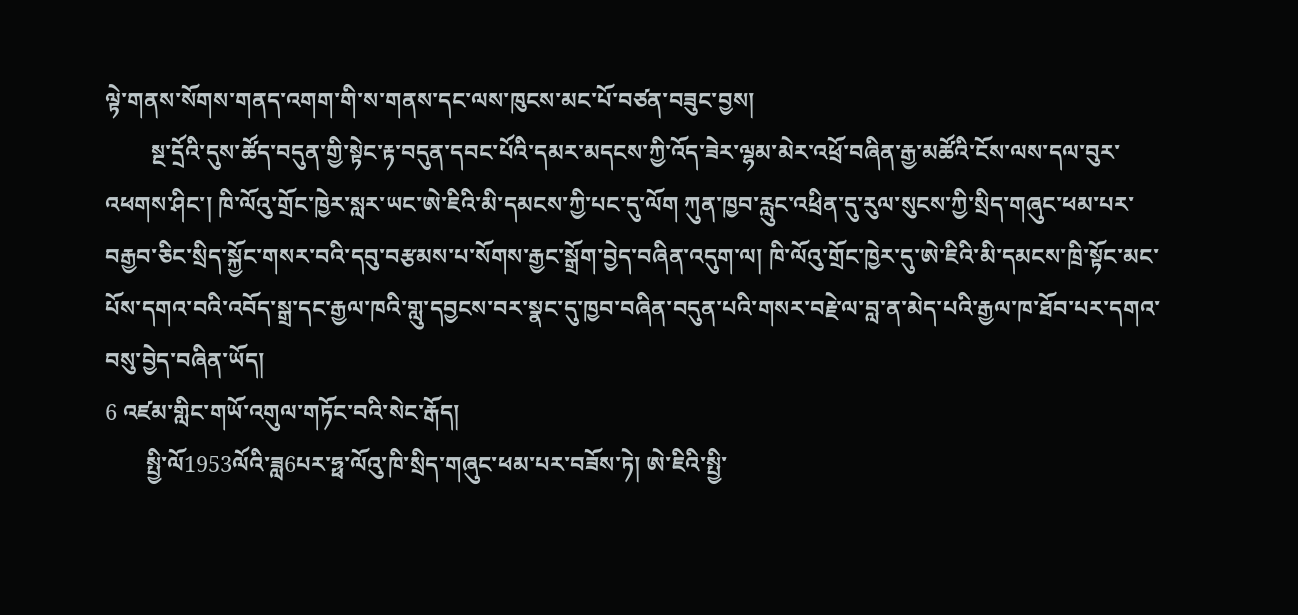ལྟེ་གནས་སོགས་གནད་འགག་གི་ས་གནས་དང་ལས་ཁུངས་མང་པོ་བཙན་བཟུང་བྱས།
        སྔ་དྲོའི་དུས་ཚོད་བདུན་གྱི་སྟེང་རྟ་བདུན་དབང་པོའི་དམར་མདངས་ཀྱི་འོད་ཟེར་ལྷམ་མེར་འཕྲོ་བཞིན་རྒྱ་མཚོའི་ངོས་ལས་དལ་བུར་འཕགས་ཤིང་། ཁི་ལོའུ་གྲོང་ཁྱེར་སླར་ཡང་ཨེ་ཇིའི་མི་དམངས་ཀྱི་པང་དུ་ལོག ཀུན་ཁྱབ་རླུང་འཕྲིན་དུ་རུལ་སུངས་ཀྱི་སྲིད་གཞུང་ཕམ་པར་བརྒྱབ་ཅིང་སྲིད་སྐྱོང་གསར་བའི་དབུ་བརྩམས་པ་སོགས་རྒྱང་སྒྲོག་བྱེད་བཞིན་འདུག་ལ། ཁི་ལོའུ་གྲོང་ཁྱེར་དུ་ཨེ་ཇིའི་མི་དམངས་ཁྲི་སྟོང་མང་པོས་དགའ་བའི་འབོད་སྒྲ་དང་རྒྱལ་ཁའི་གླུ་དབྱངས་བར་སྣང་དུ་ཁྱབ་བཞིན་བདུན་པའི་གསར་བརྗེ་ལ་བླ་ན་མེད་པའི་རྒྱལ་ཁ་ཐོབ་པར་དགའ་བསུ་བྱེད་བཞིན་ཡོད།
6 འཛམ་གླིང་གཡོ་འགུལ་གཏོང་བའི་སེང་རྒོད།
       སྤྱི་ལོ1953ལོའི་ཟླ6པར་ཧྥ་ལོའུ་ཁི་སྲིད་གཞུང་ཕམ་པར་བཟོས་ཏེ། ཨེ་ཇིའི་སྤྱི་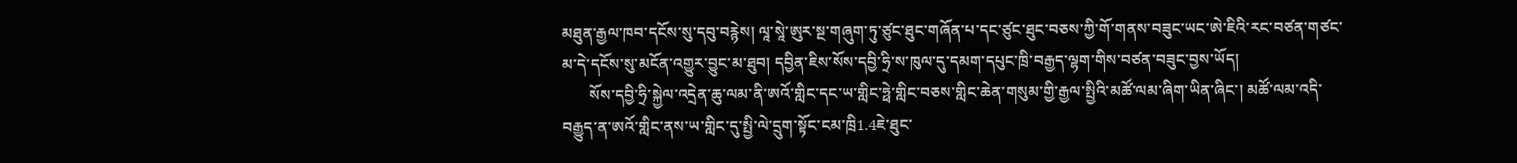མཐུན་རྒྱལ་ཁབ་དངོས་སུ་དབུ་བརྙེས། ལཱ་སཱེ་ཨུར་སྔ་གཞུག་ཏུ་ཙུང་ཐུང་གཞོན་པ་དང་ཙུང་ཐུང་བཅས་ཀྱི་གོ་གནས་བཟུང་ཡང་ཨེ་ཇིའི་རང་བཙན་གཙང་མ་དེ་དངོས་སུ་མངོན་འགྱུར་བྱུང་མ་ཐུབ། དབྱིན་ཇིས་སོས་དབྱི་ཧྲི་ས་ཁུལ་དུ་དམག་དཔུང་ཁྲི་བརྒྱད་ལྷག་གིས་བཙན་བཟུང་བྱས་ཡོད།
       སོས་དབྱི་ཧྲི་སྐྱེལ་འདྲེན་ཆུ་ལམ་ནི་ཨའོ་གླིང་དང་ཡ་གླིང་ཧྥེ་གླིང་བཅས་གླིང་ཆེན་གསུམ་གྱི་རྒྱལ་སྤྱིའི་མཚོ་ལམ་ཞིག་ཡིན་ཞིང་། མཚོ་ལམ་འདི་བརྒྱུད་ན་ཨའོ་གླིང་ནས་ཡ་གླིང་དུ་སྤྱི་ལེ་དྲུག་སྟོང་ངམ་ཁྲི1.4ཇེ་ཐུང་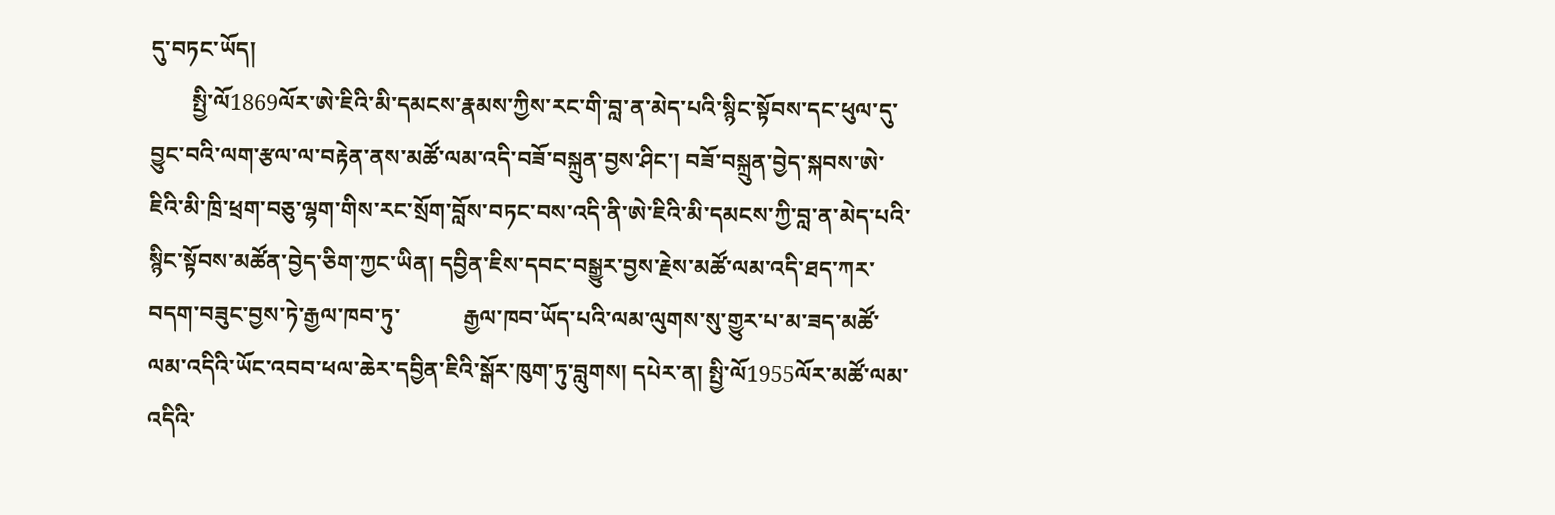དུ་བཏང་ཡོད།
       སྤྱི་ལོ1869ལོར་ཨེ་ཇིའི་མི་དམངས་རྣམས་ཀྱིས་རང་གི་བླ་ན་མེད་པའི་སྙིང་སྟོབས་དང་ཕུལ་དུ་བྱུང་བའི་ལག་རྩལ་ལ་བརྟེན་ནས་མཚོ་ལམ་འདི་བཟོ་བསྐྲུན་བྱས་ཤིང་། བཟོ་བསྐྲུན་བྱེད་སྐབས་ཨེ་ཇིའི་མི་ཁྲི་ཕྲག་བཅུ་ལྷག་གིས་རང་སྲོག་བློས་བཏང་བས་འདི་ནི་ཨེ་ཇིའི་མི་དམངས་ཀྱི་བླ་ན་མེད་པའི་སྙིང་སྟོབས་མཚོན་བྱེད་ཅིག་ཀྱང་ཡིན། དབྱིན་ཇིས་དབང་བསྒྱུར་བྱས་རྗེས་མཚོ་ལམ་འདི་ཐད་ཀར་བདག་བཟུང་བྱས་ཏེ་རྒྱལ་ཁབ་ཏུ་           རྒྱལ་ཁབ་ཡོད་པའི་ལམ་ལུགས་སུ་གྱུར་པ་མ་ཟད་མཚོ་ལམ་འདིའི་ཡོང་འབབ་ཕལ་ཆེར་དབྱིན་ཇིའི་སྒོར་ཁུག་ཏུ་བླུགས། དཔེར་ན། སྤྱི་ལོ1955ལོར་མཚོ་ལམ་འདིའི་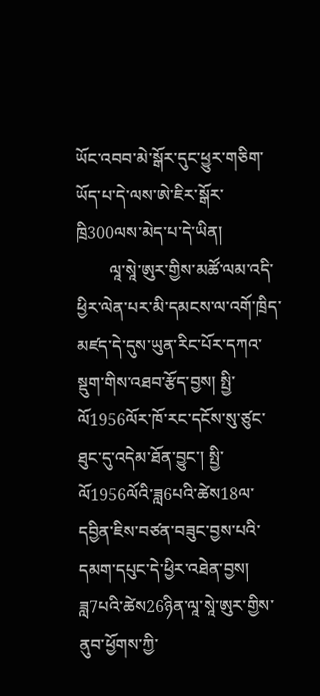ཡོང་འབབ་མེ་སྒོར་དུང་ཕྱུར་གཅིག་ཡོད་པ་དེ་ལས་ཨེ་ཇིར་སྒོར་ཁྲི300ལས་མེད་པ་དེ་ཡིན།
        ལཱ་སཱེ་ཨུར་གྱིས་མཚོ་ལམ་འདི་ཕྱིར་ལེན་པར་མི་དམངས་ལ་འགོ་ཁྲིད་མཛད་དེ་དུས་ཡུན་རིང་པོར་དཀའ་སྡུག་གིས་འཐབ་རྩོད་བྱས། སྤྱི་ལོ1956ལོར་ཁོ་རང་དངོས་སུ་ཙུང་ཐུང་དུ་འདེམ་ཐོན་བྱུང་། སྤྱི་ལོ1956ལོའི་ཟླ6པའི་ཚེས18ལ་དབྱིན་ཇིས་བཙན་བཟུང་བྱས་པའི་དམག་དཔུང་དེ་ཕྱིར་འཐེན་བྱས། ཟླ7པའི་ཚེས26ཉིན་ལཱ་སཱེ་ཨུར་གྱིས་ནུབ་ཕྱོགས་ཀྱི་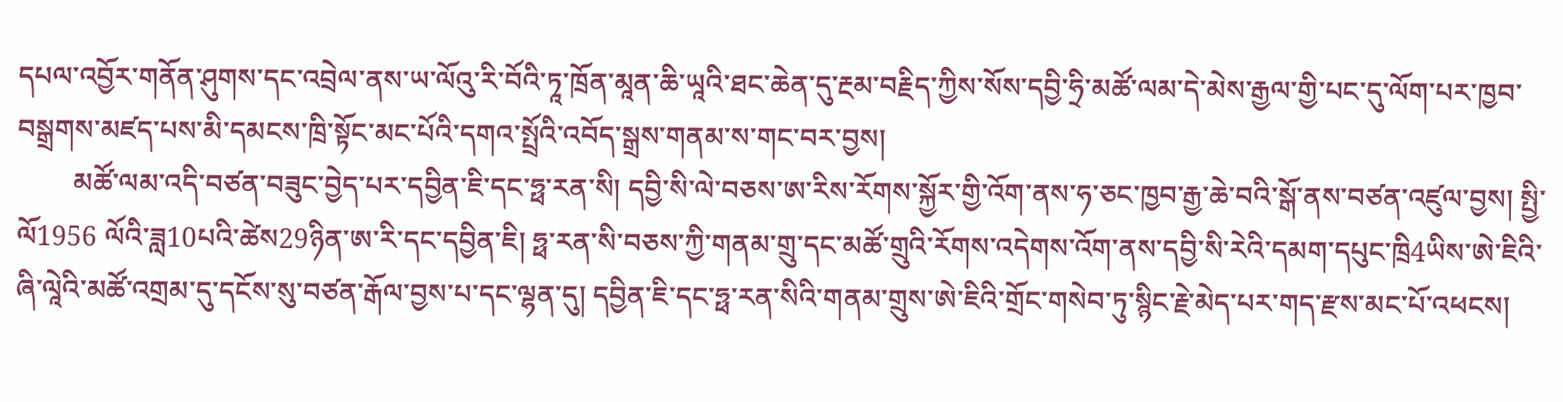དཔལ་འབྱོར་གནོན་ཤུགས་དང་འབྲེལ་ནས་ཡ་ལོའུ་རི་བོའི་ཏཱ་ཁྲོན་མཱན་ཆི་ཡཱའི་ཐང་ཆེན་དུ་རྔམ་བརྗིད་ཀྱིས་སོས་དབྱི་ཧྲི་མཚོ་ལམ་དེ་མེས་རྒྱལ་གྱི་པང་དུ་ལོག་པར་ཁྱབ་བསྒྲགས་མཛད་པས་མི་དམངས་ཁྲི་སྟོང་མང་པོའི་དགའ་སྤྲོའི་འབོད་སྒྲས་གནམ་ས་གང་བར་བྱས།
        མཚོ་ལམ་འདི་བཙན་བཟུང་བྱེད་པར་དབྱིན་ཇི་དང་ཧྥ་རན་སི། དབྱི་སི་ལེ་བཅས་ཨ་རིས་རོགས་སྐྱོར་གྱི་འོག་ནས་ཧ་ཅང་ཁྱབ་རྒྱ་ཆེ་བའི་སྒོ་ནས་བཙན་འཛུལ་བྱས། སྤྱི་ལོ1956 ལོའི་ཟླ10པའི་ཚེས29ཉིན་ཨ་རི་དང་དབྱིན་ཇི། ཧྥ་རན་སི་བཅས་ཀྱི་གནམ་གྲུ་དང་མཚོ་གྲུའི་རོགས་འདེགས་འོག་ནས་དབྱི་སི་རེའི་དམག་དཔུང་ཁྲི4ཡིས་ཨེ་ཇིའི་ཞི་ལཱེའི་མཚོ་འགྲམ་དུ་དངོས་སུ་བཙན་རྒོལ་བྱས་པ་དང་ལྷན་དུ། དབྱིན་ཇི་དང་ཧྥ་རན་སིའི་གནམ་གྲུས་ཨེ་ཇིའི་གྲོང་གསེབ་ཏུ་སྙིང་རྗེ་མེད་པར་གད་རྫས་མང་པོ་འཕངས།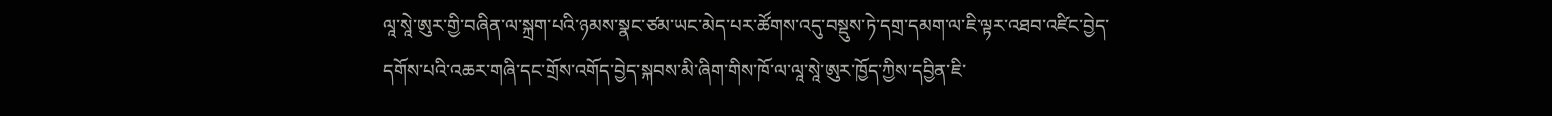ལཱ་སཱེ་ཨུར་གྱི་བཞིན་ལ་སྐྲག་པའི་ཉམས་སྣང་ཙམ་ཡང་མེད་པར་ཚོགས་འདུ་བསྡུས་ཏེ་དགྲ་དམག་ལ་ཇི་ལྟར་འཐབ་འཛིང་བྱེད་དགོས་པའི་འཆར་གཞི་དང་གྲོས་འགོད་བྱེད་སྐབས་མི་ཞིག་གིས་ཁོ་ལ་ལཱ་སཱེ་ཨུར་ཁྱོད་ཀྱིས་དབྱིན་ཇི་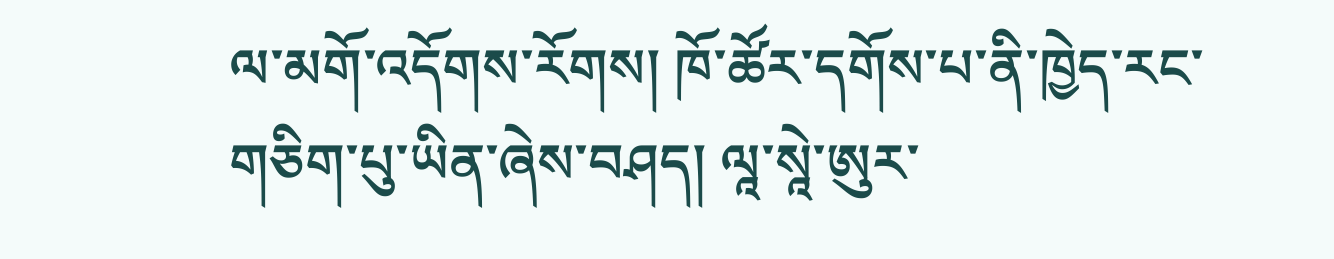ལ་མགོ་འདོགས་རོགས། ཁོ་ཚོར་དགོས་པ་ནི་ཁྱེད་རང་གཅིག་པུ་ཡིན་ཞེས་བཤད། ལཱ་སཱེ་ཨུར་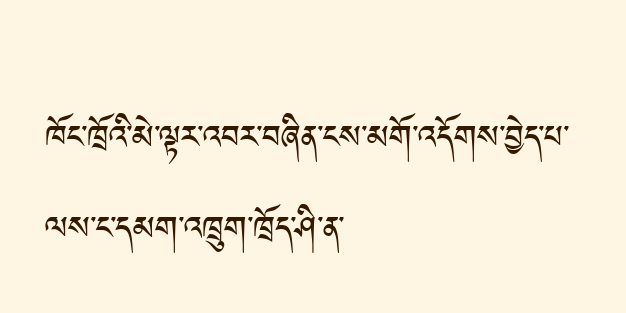ཁོང་ཁྲོའི་མེ་ལྟར་འབར་བཞིན་ངས་མགོ་འདོགས་བྱེད་པ་ལས་ང་དམག་འཁྲུག་ཁྲོད་ཤི་ན་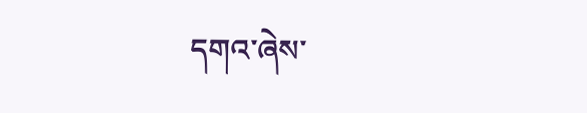དགའ་ཞེས་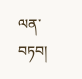ལན་བཏབ།